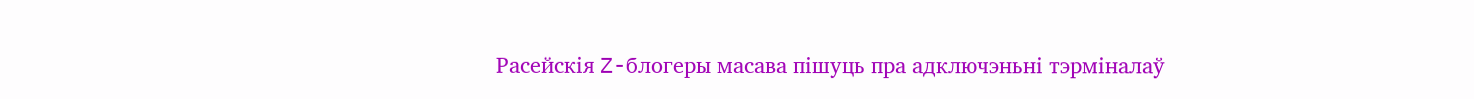Расейскія Z-блогеры масава пішуць пра адключэньні тэрміналаў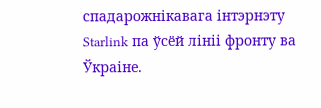спадарожнікавага інтэрнэту Starlink па ўсёй лініі фронту ва Ўкраіне.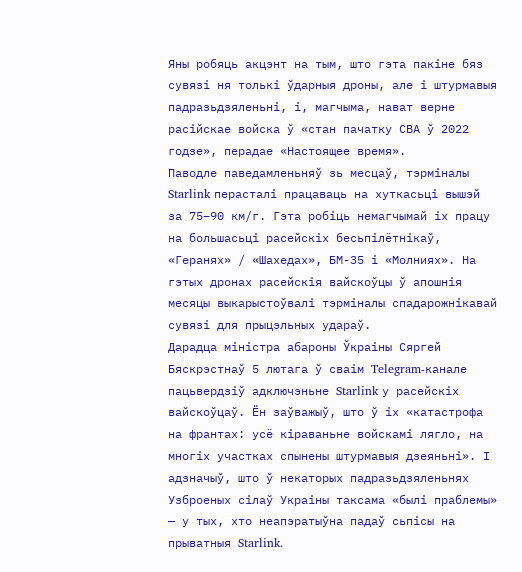Яны робяць акцэнт на тым, што гэта пакіне бяз сувязі ня толькі ўдарныя дроны, але і штурмавыя падразьдзяленьні, і, магчыма, нават верне расійскае войска ў «стан пачатку СВА ў 2022 годзе», перадае «Настоящее время».
Паводле паведамленьняў зь месцаў, тэрміналы Starlink перасталі працаваць на хуткасьці вышэй за 75–90 км/г. Гэта робіць немагчымай іх працу на большасьці расейскіх бесьпілётнікаў, «Геранях» / «Шахедах», БМ-35 і «Молниях». На гэтых дронах расейскія вайскоўцы ў апошнія месяцы выкарыстоўвалі тэрміналы спадарожнікавай сувязі для прыцэльных удараў.
Дарадца міністра абароны Ўкраіны Сяргей Бяскрэстнаў 5 лютага ў сваім Telegram-канале пацьвердзіў адключэньне Starlink у расейскіх вайскоўцаў. Ён заўважыў, што ў іх «катастрофа на франтах: усё кіраваньне войскамі лягло, на многіх участках спынены штурмавыя дзеяньні». І адзначыў, што ў некаторых падразьдзяленьнях Узброеных сілаў Украіны таксама «былі праблемы» — у тых, хто неапэратыўна падаў сьпісы на прыватныя Starlink.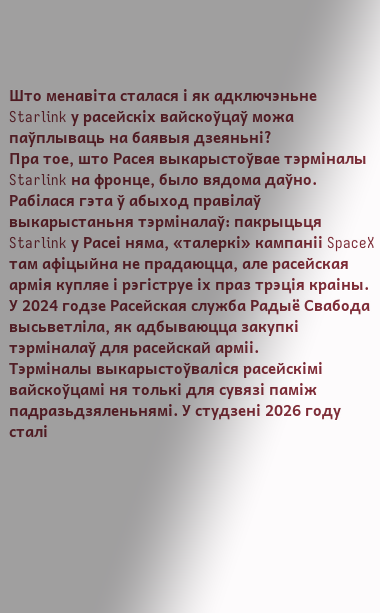Што менавіта сталася і як адключэньне Starlink у расейскіх вайскоўцаў можа паўплываць на баявыя дзеяньні?
Пра тое, што Расея выкарыстоўвае тэрміналы Starlink на фронце, было вядома даўно. Рабілася гэта ў абыход правілаў выкарыстаньня тэрміналаў: пакрыцьця Starlink у Расеі няма, «талеркі» кампаніі SpaceX там афіцыйна не прадаюцца, але расейская армія купляе і рэгіструе іх праз трэція краіны. У 2024 годзе Расейская служба Радыё Свабода высьветліла, як адбываюцца закупкі тэрміналаў для расейскай арміі.
Тэрміналы выкарыстоўваліся расейскімі вайскоўцамі ня толькі для сувязі паміж падразьдзяленьнямі. У студзені 2026 году сталі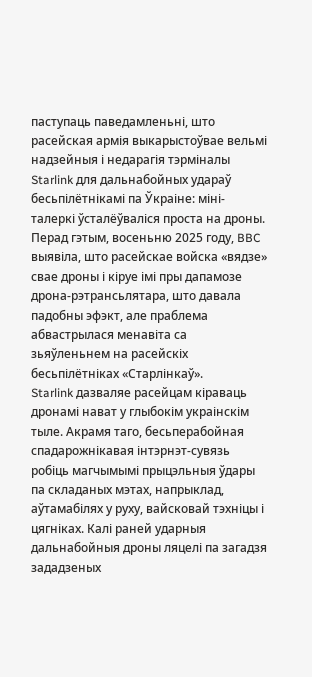паступаць паведамленьні, што расейская армія выкарыстоўвае вельмі надзейныя і недарагія тэрміналы Starlink для дальнабойных удараў бесьпілётнікамі па Ўкраіне: міні-талеркі ўсталёўваліся проста на дроны.
Перад гэтым, восеньню 2025 году, BBC выявіла, што расейскае войска «вядзе» свае дроны і кіруе імі пры дапамозе дрона-рэтрансьлятара, што давала падобны эфэкт, але праблема абвастрылася менавіта са зьяўленьнем на расейскіх бесьпілётніках «Старлінкаў».
Starlink дазваляе расейцам кіраваць дронамі нават у глыбокім украінскім тыле. Акрамя таго, бесьперабойная спадарожнікавая інтэрнэт-сувязь робіць магчымымі прыцэльныя ўдары па складаных мэтах, напрыклад, аўтамабілях у руху, вайсковай тэхніцы і цягніках. Калі раней ударныя дальнабойныя дроны ляцелі па загадзя зададзеных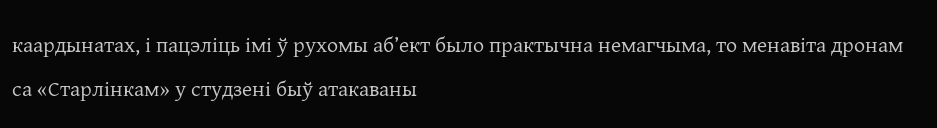каардынатах, і пацэліць імі ў рухомы аб’ект было практычна немагчыма, то менавіта дронам са «Старлінкам» у студзені быў атакаваны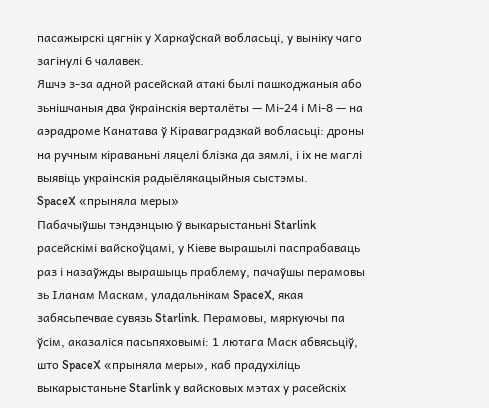пасажырскі цягнік у Харкаўскай вобласьці, у выніку чаго загінулі 6 чалавек.
Яшчэ з-за адной расейскай атакі былі пашкоджаныя або зьнішчаныя два ўкраінскія верталёты — Мі-24 і Мі-8 — на аэрадроме Канатава ў Кіраваградзкай вобласьці: дроны на ручным кіраваньні ляцелі блізка да зямлі, і іх не маглі выявіць украінскія радыёлякацыйныя сыстэмы.
SpaceX «прыняла меры»
Пабачыўшы тэндэнцыю ў выкарыстаньні Starlink расейскімі вайскоўцамі, у Кіеве вырашылі паспрабаваць раз і назаўжды вырашыць праблему, пачаўшы перамовы зь Іланам Маскам, уладальнікам SpaceX, якая забясьпечвае сувязь Starlink. Перамовы, мяркуючы па ўсім, аказаліся пасьпяховымі: 1 лютага Маск абвясьціў, што SpaceX «прыняла меры», каб прадухіліць выкарыстаньне Starlink у вайсковых мэтах у расейскіх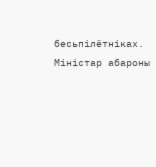бесьпілётніках.
Міністар абароны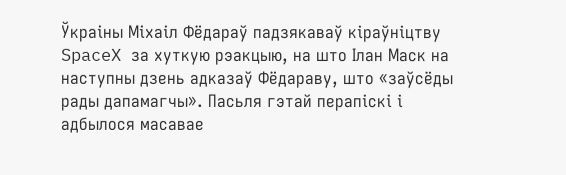Ўкраіны Міхаіл Фёдараў падзякаваў кіраўніцтву SpaceX за хуткую рэакцыю, на што Ілан Маск на наступны дзень адказаў Фёдараву, што «заўсёды рады дапамагчы». Пасьля гэтай перапіскі і адбылося масавае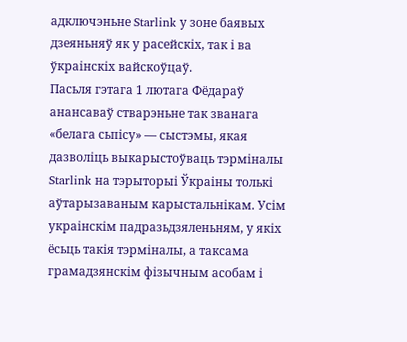адключэньне Starlink у зоне баявых дзеяньняў як у расейскіх, так і ва ўкраінскіх вайскоўцаў.
Пасьля гэтага 1 лютага Фёдараў анансаваў стварэньне так званага «белага сьпісу» — сыстэмы, якая дазволіць выкарыстоўваць тэрміналы Starlink на тэрыторыі Ўкраіны толькі аўтарызаваным карыстальнікам. Усім украінскім падразьдзяленьням, у якіх ёсьць такія тэрміналы, а таксама грамадзянскім фізычным асобам і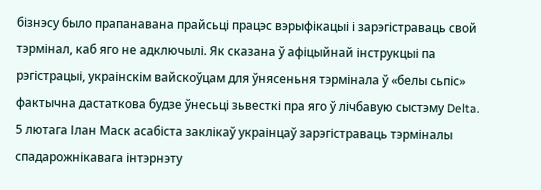бізнэсу было прапанавана прайсьці працэс вэрыфікацыі і зарэгістраваць свой тэрмінал, каб яго не адключылі. Як сказана ў афіцыйнай інструкцыі па рэгістрацыі, украінскім вайскоўцам для ўнясеньня тэрмінала ў «белы сьпіс» фактычна дастаткова будзе ўнесьці зьвесткі пра яго ў лічбавую сыстэму Delta.
5 лютага Ілан Маск асабіста заклікаў украінцаў зарэгістраваць тэрміналы спадарожнікавага інтэрнэту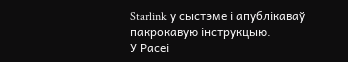Starlink у сыстэме і апублікаваў пакрокавую інструкцыю.
У Расеі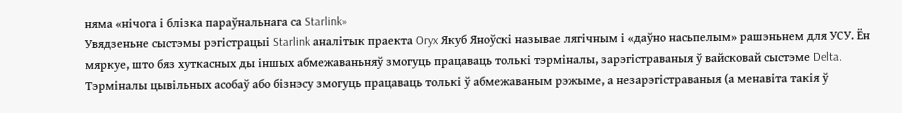няма «нічога і блізка параўнальнага са Starlink»
Увядзеньне сыстэмы рэгістрацыі Starlink аналітык праекта Oryx Якуб Яноўскі называе лягічным і «даўно насьпелым» рашэньнем для УСУ. Ён мяркуе, што бяз хуткасных ды іншых абмежаваньняў змогуць працаваць толькі тэрміналы, зарэгістраваныя ў вайсковай сыстэме Delta. Тэрміналы цывільных асобаў або бізнэсу змогуць працаваць толькі ў абмежаваным рэжыме, а незарэгістраваныя (а менавіта такія ў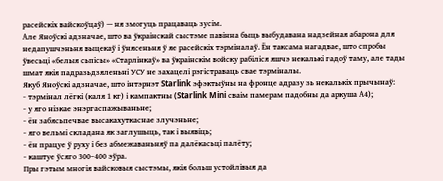расейскіх вайскоўцаў) — ня змогуць працаваць зусім.
Але Яноўскі адзначае, што ва ўкраінскай сыстэме павінна быць выбудавана надзейная абарона для недапушчэньня выцекаў і ўнясеньня ў яе расейскіх тэрміналаў. Ён таксама нагадвае, што спробы ўвесьці «белыя сьпісы» «Старлінкаў» ва ўкраінскім войску рабіліся яшчэ некалькі гадоў таму, але тады шмат якія падразьдзяленьні УСУ не захацелі рэгістраваць свае тэрміналы.
Якуб Яноўскі адзначае, што інтэрнэт Starlink эфэктыўны на фронце адразу зь некалькіх прычынаў:
- тэрмінал лёгкі (каля 1 кг) і кампактны (Starlink Mini сваім памерам падобны да аркуша А4);
- у яго нізкае энэргаспажываньне;
- ён забясьпечвае высакахуткаснае злучэньне;
- яго вельмі складана як заглушыць, так і выявіць;
- ён працуе ў руху і без абмежаваньняў па далёкасьці палёту;
- каштуе ўсяго 300–400 эўра.
Пры гэтым многія вайсковыя сыстэмы, якія больш устойлівыя да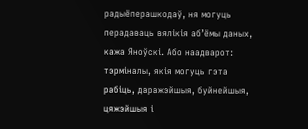радыёперашкодаў, ня могуць перадаваць вялікія абʼёмы даных, кажа Яноўскі. Або наадварот: тэрміналы, якія могуць гэта рабіць, даражэйшыя, буйнейшыя, цяжэйшыя і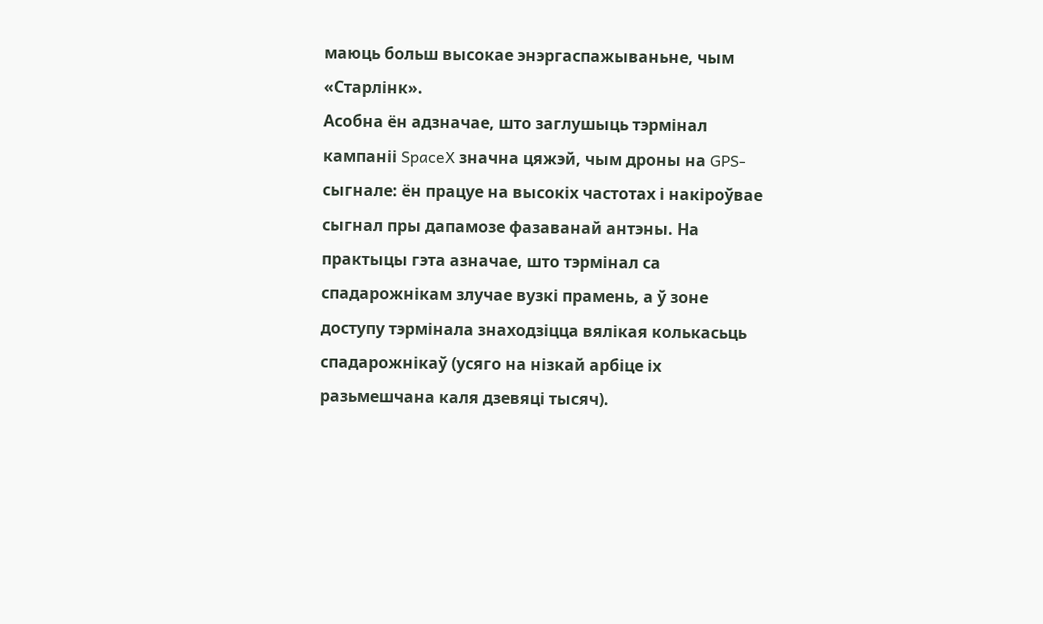маюць больш высокае энэргаспажываньне, чым «Старлінк».
Асобна ён адзначае, што заглушыць тэрмінал кампаніі SpaceX значна цяжэй, чым дроны на GPS-сыгнале: ён працуе на высокіх частотах і накіроўвае сыгнал пры дапамозе фазаванай антэны. На практыцы гэта азначае, што тэрмінал са спадарожнікам злучае вузкі прамень, а ў зоне доступу тэрмінала знаходзіцца вялікая колькасьць спадарожнікаў (усяго на нізкай арбіце іх разьмешчана каля дзевяці тысяч).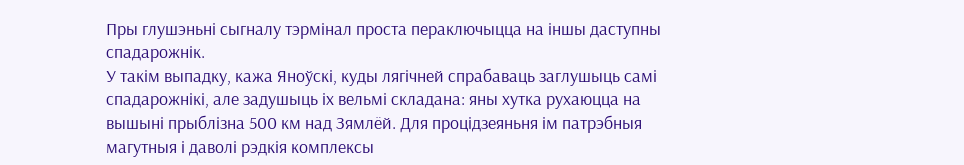Пры глушэньні сыгналу тэрмінал проста пераключыцца на іншы даступны спадарожнік.
У такім выпадку, кажа Яноўскі, куды лягічней спрабаваць заглушыць самі спадарожнікі, але задушыць іх вельмі складана: яны хутка рухаюцца на вышыні прыблізна 500 км над Зямлёй. Для процідзеяньня ім патрэбныя магутныя і даволі рэдкія комплексы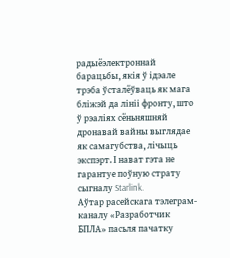радыёэлектроннай барацьбы, якія ў ідэале трэба ўсталёўваць як мага бліжэй да лініі фронту, што ў рэаліях сёньняшняй дронавай вайны выглядае як самагубства, лічыць экспэрт. І нават гэта не гарантуе поўную страту сыгналу Starlink.
Аўтар расейскага тэлеграм-каналу «Разработчик БПЛА» пасьля пачатку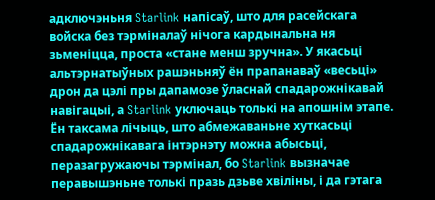адключэньня Starlink напісаў, што для расейскага войска без тэрміналаў нічога кардынальна ня зьменіцца, проста «стане менш зручна». У якасьці альтэрнатыўных рашэньняў ён прапанаваў «весьці» дрон да цэлі пры дапамозе ўласнай спадарожнікавай навігацыі, а Starlink уключаць толькі на апошнім этапе. Ён таксама лічыць, што абмежаваньне хуткасьці спадарожнікавага інтэрнэту можна абысьці, перазагружаючы тэрмінал, бо Starlink вызначае перавышэньне толькі празь дзьве хвіліны, і да гэтага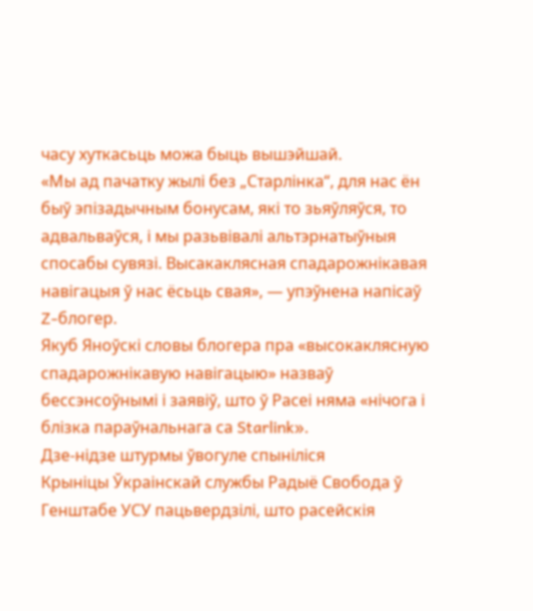часу хуткасьць можа быць вышэйшай.
«Мы ад пачатку жылі без „Старлінка“, для нас ён быў эпізадычным бонусам, які то зьяўляўся, то адвальваўся, і мы разьвівалі альтэрнатыўныя спосабы сувязі. Высакаклясная спадарожнікавая навігацыя ў нас ёсьць свая», — упэўнена напісаў Z-блогер.
Якуб Яноўскі словы блогера пра «высокаклясную спадарожнікавую навігацыю» назваў бессэнсоўнымі і заявіў, што ў Расеі няма «нічога і блізка параўнальнага са Starlink».
Дзе-нідзе штурмы ўвогуле спыніліся
Крыніцы Ўкраінскай службы Радыё Свобода ў Генштабе УСУ пацьвердзілі, што расейскія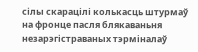сілы скарацілі колькасць штурмаў на фронце пасля блякаваньня незарэгістраваных тэрміналаў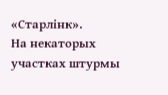«Старлінк».
На некаторых участках штурмы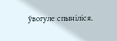ўвогуле спыніліся.